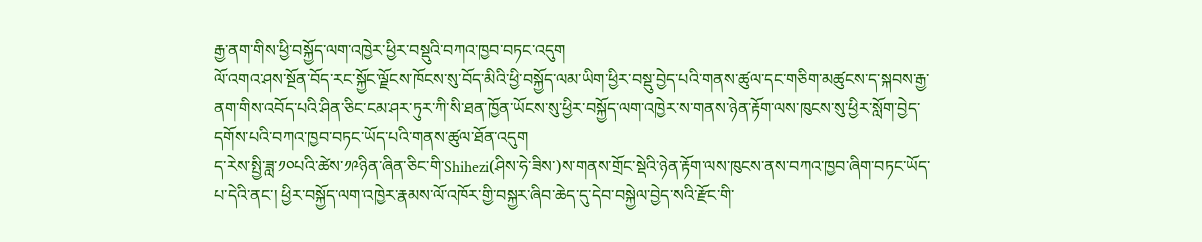རྒྱ་ནག་གིས་ཕྱི་བསྐྱོད་ལག་འཁྱེར་ཕྱིར་བསྡུའི་བཀའ་ཁྱབ་བཏང་འདུག
ལོ་འགའ་ཤས་སྔོན་བོད་རང་སྐྱོང་ལྗོངས་ཁོངས་སུ་བོད་མིའི་ཕྱི་བསྐྱོད་ལམ་ཡིག་ཕྱིར་བསྡུ་བྱེད་པའི་གནས་ཚུལ་དང་གཅིག་མཚུངས་ད་སྐབས་རྒྱ་ནག་གིས་འབོད་པའི་ཤིན་ཅིང་ངམ་ཤར་ཏུར་ཀི་སི་ཐན་ཁྱོན་ཡོངས་སུ་ཕྱིར་བསྐྱོད་ལག་འཁྱེར་ས་གནས་ཉེན་རྟོག་ལས་ཁུངས་སུ་ཕྱིར་སློག་བྱེད་དགོས་པའི་བཀའ་ཁྱབ་བཏང་ཡོད་པའི་གནས་ཚུལ་ཐོན་འདུག
ད་རེས་སྤྱི་ཟླ་༡༠པའི་ཚེས་༡༩ཉིན་ཞིན་ཅིང་གི་Shihezi(ཤིས་ཧེ་ཟིས་)ས་གནས་གྲོང་སྡེའི་ཉེན་རྟོག་ལས་ཁུངས་ནས་བཀའ་ཁྱབ་ཞིག་བཏང་ཡོད་པ་དེའི་ནང་། ཕྱིར་བསྐྱོད་ལག་འཁྱེར་རྣམས་ལོ་འཁོར་གྱི་བསྐྱར་ཞིབ་ཆེད་དུ་དེབ་བསྐྱེལ་བྱེད་སའི་རྫོང་གི་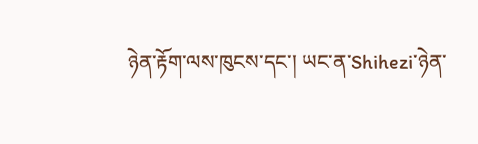ཉེན་རྟོག་ལས་ཁུངས་དང་། ཡང་ན་Shihezi་ཉེན་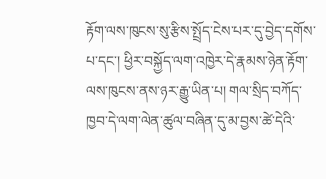རྟོག་ལས་ཁུངས་སུ་རྩིས་སྤྲོད་ངེས་པར་དུ་བྱེད་དགོས་པ་དང་། ཕྱིར་བསྐྱོད་ལག་འཁྱེར་དེ་རྣམས་ཉེན་རྟོག་ལས་ཁུངས་ནས་ཉར་རྒྱུ་ཡིན་པ། གལ་སྲིད་བཀོད་ཁྱབ་དེ་ལག་ལེན་ཚུལ་བཞིན་དུ་མ་བྱས་ཚེ་དེའི་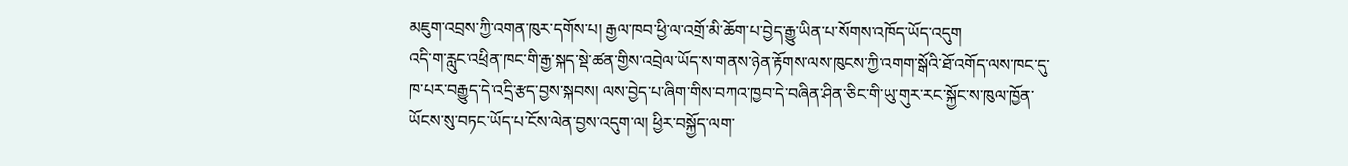མཇུག་འབྲས་ཀྱི་འགན་ཁུར་དགོས་པ། རྒྱལ་ཁབ་ཕྱི་ལ་འགྲོ་མི་ཆོག་པ་བྱེད་རྒྱུ་ཡིན་པ་སོགས་འཁོད་ཡོད་འདུག
འདི་ག་རླུང་འཕྲིན་ཁང་གི་རྒྱ་སྐད་སྡེ་ཚན་གྱིས་འབྲེལ་ཡོད་ས་གནས་ཉེན་རྟོགས་ལས་ཁུངས་ཀྱི་འགག་སྒོའི་ཐོ་འགོད་ལས་ཁང་དུ་ཁ་པར་བརྒྱུད་དེ་འདྲི་རྩད་བྱས་སྐབས། ལས་བྱེད་པ་ཞིག་གིས་བཀའ་ཁྱབ་དེ་བཞིན་ཤིན་ཅིང་གི་ཡུ་གུར་རང་སྐྱོང་ས་ཁུལ་ཁྱོན་ཡོངས་སུ་བཏང་ཡོད་པ་ངོས་ལེན་བྱས་འདུག་ལ། ཕྱིར་བསྐྱོད་ལག་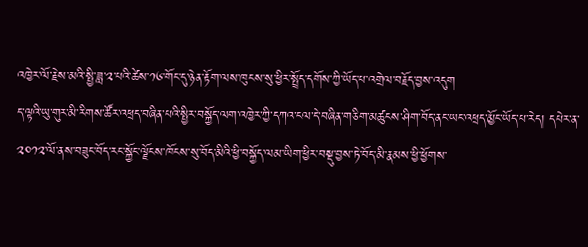འཁྱེར་ལོ་རྗེས་མའི་སྤྱི་ཟླ་༢་པའི་ཚེས་༡༦་གོང་དུ་ཉེན་རྟོག་ལས་ཁུངས་སུ་ཕྱིར་སྤྲོད་དགོས་ཀྱི་ཡོད་པ་འགྲེལ་བརྗོད་བྱས་འདུག
ད་ལྟའི་ཡུ་གུར་མི་རིགས་ཚོར་འཕྲད་བཞིན་པའི་སྤྱིར་བསྐྱོད་ལག་འཁྱེར་ཀྱི་དཀའ་ངལ་དེ་བཞིན་གཅིག་མཚུངས་ཤིག་བོད་ནང་ཡང་འཕྲད་མྱོང་ཡོད་པ་རེད། དཔེར་ན་༢༠༡༢་ལོ་ནས་བཟུང་བོད་རང་སྐྱོང་ལྗོངས་ཁོངས་སུ་བོད་མིའི་ཕྱི་བསྐྱོད་ལམ་ཡིག་ཕྱིར་བསྡུ་བྱས་ཏེ་བོད་མི་རྣམས་ཕྱི་ཕྱོགས་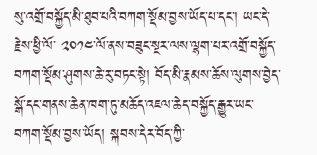སུ་འགྲོ་བསྐྱོད་མི་ཐུབ་པའི་བཀག་སྡོམ་བྱས་ཡོད་པ་དང་། ཡང་དེ་རྗེས་ཕྱི་ལོ་ ༢༠༡༤་ལོ་ནས་བཟུང་སྔར་ལས་ལྷག་པར་འགྲོ་བསྐྱོད་བཀག་སྡོམ་ཤུགས་ཆེ་རུ་བཏང་སྟེ། བོད་མི་རྣམས་ཆོས་ལུགས་བྱེད་སྒོ་དང་གནས་ཆེན་ཁག་ཏུ་མཆོད་འཇལ་ཆེད་བསྐྱོད་རྒྱུར་ཡང་བཀག་སྡོམ་བྱས་ཡོད། སྐབས་དེར་བོད་ཀྱི་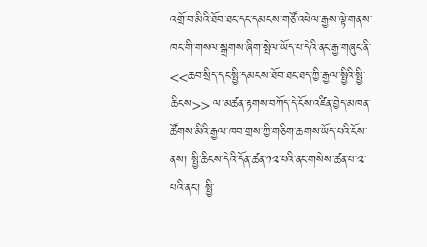འགྲོ་བ་མིའི་ཐོབ་ཐང་དང་དམངས་གཙོ་འཕེལ་རྒྱས་ལྟེ་གནས་ཁང་གི་གསལ་སྒྲགས་ཞིག་སྤེལ་ཡོད་པ་དེའི་ནང་རྒྱ་གཞུང་ནི་<<ཆབ་སྲིད་དང་སྤྱི་དམངས་ཐོབ་ཐང་ཐད་ཀྱི་རྒྱལ་སྤྱིའི་སྤྱི་ཆིངས>> ལ་མཚན་རྟགས་བཀོད་དེ་ངོས་འཛིན་བྱེད་མཁན་ཚོགས་མིའི་རྒྱལ་ཁབ་གྲས་ཀྱི་གཅིག་ཆགས་ཡོད་པའི་ངོས་ནས། སྤྱི་ཆིངས་དེའི་དོན་ཚན་༡༢་པའི་ནང་གསེས་ཚན་པ་༢་པའི་ནང་། སྤྱི་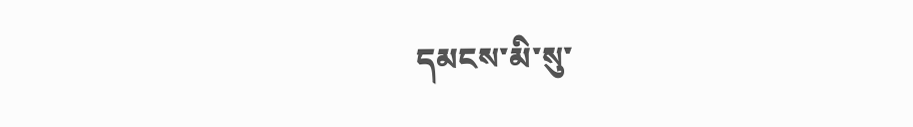དམངས་མི་སུ་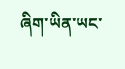ཞིག་ཡིན་ཡང་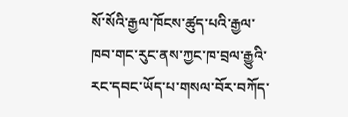སོ་སོའི་རྒྱལ་ཁོངས་ཚུད་པའི་རྒྱལ་ཁབ་གང་རུང་ནས་ཀྱང་ཁ་བྲལ་རྒྱུའི་རང་དབང་ཡོད་པ་གསལ་བོར་བཀོད་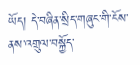ཡོད། དེ་བཞིན་སྲིད་གཞུང་གི་ངོས་ནས་འགྲུལ་བསྐྱོད་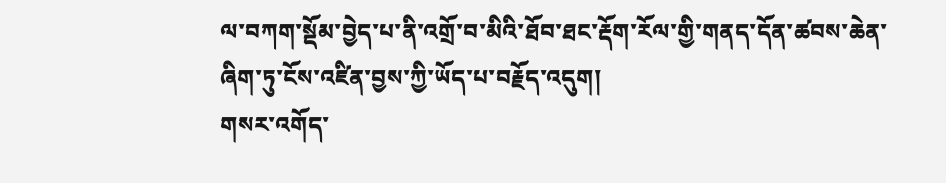ལ་བཀག་སྡོམ་བྱེད་པ་ནི་འགྲོ་བ་མིའི་ཐོབ་ཐང་རྡོག་རོལ་གྱི་གནད་དོན་ཚབས་ཆེན་ཞིག་ཏུ་ངོས་འཛིན་བྱས་ཀྱི་ཡོད་པ་བརྗོད་འདུག།
གསར་འགོད་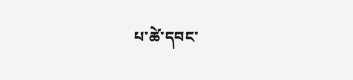པ་ཚེ་དབང་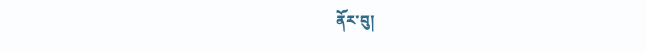ནོར་བུ།